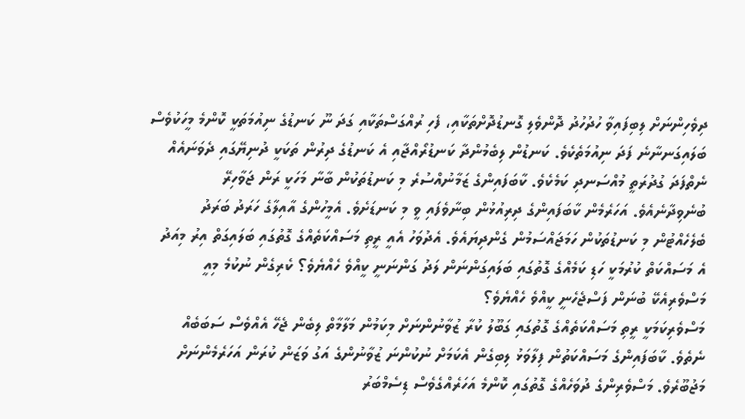ދިވެހިންނަށް ލިބިފައިވާ ހުދުހުދު ދޮންވެލި ގޮނޑުދޮށްތަކާއި، ފެހި ރުއްގަސްތަކާއި ގަދަ ނޫ ކަނޑުގެ ނިއުމަތަކީ ކޮންމެ މީހަކުވެސް ބަލައިގަނނާނެ ފަދަ ނިއުމަތެކެވެ. ކަނޑުން ލިބެމުންދާ ކަނޑުރޯއްޖާއި އެ ކަނޑުގެ ދިރުން ތަކަކީ ދުނިޔޭގައި ދެވަނައެއް ނެތްފަދަ ގުދުރަތީ މުއްސަނދި ކަމެކެވެ. ކާބަފައިންގެ ޒަމާނުއްސުރެ މި ކަނޑުތަކުން ބާނާ މަހަކީ ރަން ޖަވާހިރޭ ބުނެވިދާނެއެވެ. އަހަރެމެން ކާބަފައިންގެ ދިރިއުޅުން ބިނާވެފައި ވީ މި ކަނޑަށެވެ. އެމީހުންގެ އާއިލާގެ ހަރަދު ބަރަދު ބެލެހެއްޓުން މި ކަނޑުތަކުން ހަމަޖައްސަމުން ގެންދިޔައެވެ. އެދުވަހު އެއީ ރީތި މަސައްކަތެއްގެ ގޮތުގައި ބަލައިގަތް އިރު މިއަދު އެ މަސައްކަތް ކުރުމަކީ ހަޑި ކަމެއްގެ ގޮތުގައި ބަލައިގަންނަން ލަދު ގަންނަނީ ކީއްވެ ހެއްޔެވެ؟ ކެރިގެން ނުކުމެ މިއީ މަސްވެރިއެކޭ ބުނަން ފަސްޖެހެނީ ކީއްވެ ހެއްޔެވެ؟
މަސްވެރިކަމަކީ ރީތި މަސައްކަތެއްގެ ގޮތުގައި ގަބޫލު ކުރާ ޒުވާނުންނަށް މިކަމުން މަލާމާތް ލިބެން ޖެހޭ އެއްވެސް ސަބަބެއް ނެތެވެ. ކާބަފައިންގެ މަސައްކަތުން ފިލާވަޅު ލިބިގެން އެކަމަށް ނުކުންނަ ޒުވާނުންގެ އަގު ވަޒަން ކުރަން އަހަރެމެންނަށް މަޖުބޫރެވެ. މަސްވެރިންގެ ދުވަހެއްގެ ގޮތުގައި ކޮންމެ އަހަރެއްގެވެސް ޑިސެމްބަރު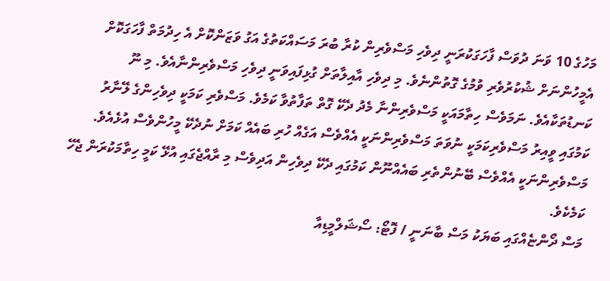މަހުގެ 10 ވަނަ ދުވަސް ފާހަގަކުރަނީ ދިވެހި މަސްވެރިން ކުރާ ބުރަ މަސައްކަތުގެ އަގު ވަޒަންކޮށް އެ ހިދުމަތް ފާހަގަކޮށް އެމީހުންނަށް ޝުކުރުވެރި ވުމުގެ ގޮތުންނެވެ. މި ދިވެހި އާއިލާތަށް ގުޅިފައިވަނީ ދިވެހި މަސްވެރިންނާއެވެ. މި ނޫ ކަނޑުތަކާއެވެ. ނަމަވެސް ހިތާމައަކީ މަސްވެރިންނާ މެދު ދެކޭ ގޮތް ތަފާތުވާ ކަމެވެ. މަސްވެރި ކަމަކީ ދިވެހިންގެ ލޭނާރު ކަމުގައި ވީއިރު މަސްވެރިކަމަކީ ނުވަތަ މަސްވެރިންނަކީ އެއްވެސް އަގެއް ހުރި ބައެއް ކަމަށް ނުދެކޭ މީހުންވެސް އުޅެއެވެ. މަސްވެރިންނަކީ އެއްވެސް ބޭނުންތެރި ބައެއްނޫން ކަމުގައި ދެކޭ ދިވެހިން އަދިވެސް މި ރާއްޖެގައި އުޅޭ ކަމީ ހިތާމަކުރަން ޖެހޭ ކަމެކެވެ.
މަސް ދޯންޏެއްގައި ބަޔަކު މަސް ބާނަނީ / ފޮޓޯ: ސޯޝަލްމީޑިއާ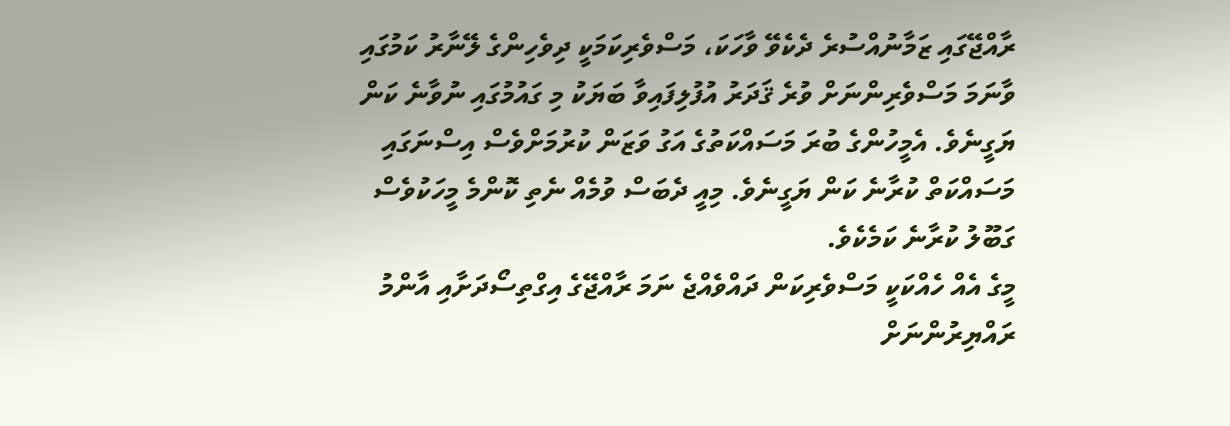ރާއްޖޭގައި ޒަމާނުއްސުރެ ދެކެވޭ ވާހަކަ، މަސްވެރިކަމަކީ ދިވެހިންގެ ލޭނާރު ކަމުގައި ވާނަމަ މަސްވެރިންނަށް ވުރެ ޤަދަރު އުފުލިފައިވާ ބަޔަކު މި ގައުމުގައި ނުވާނެ ކަން ޔަގީނެވެ. އެމީހުންގެ ބުރަ މަސައްކަތުގެ އަގު ވަޒަން ކުރުމަށްވެސް އިސްނަގައި މަސައްކަތް ކުރާނެ ކަން ޔަގީނެވެ. މިއީ ދެބަސް ވުމެއް ނެތި ކޮންމެ މީހަކުވެސް ގަބޫލު ކުރާނެ ކަމެކެވެ.
މީގެ އެއް ހެއްކަކީ މަސްވެރިކަން ދައްވެއްޖެ ނަމަ ރާއްޖޭގެ އިގްތިސޯދަށާއި އާންމު ރައްޔިރުންނަށް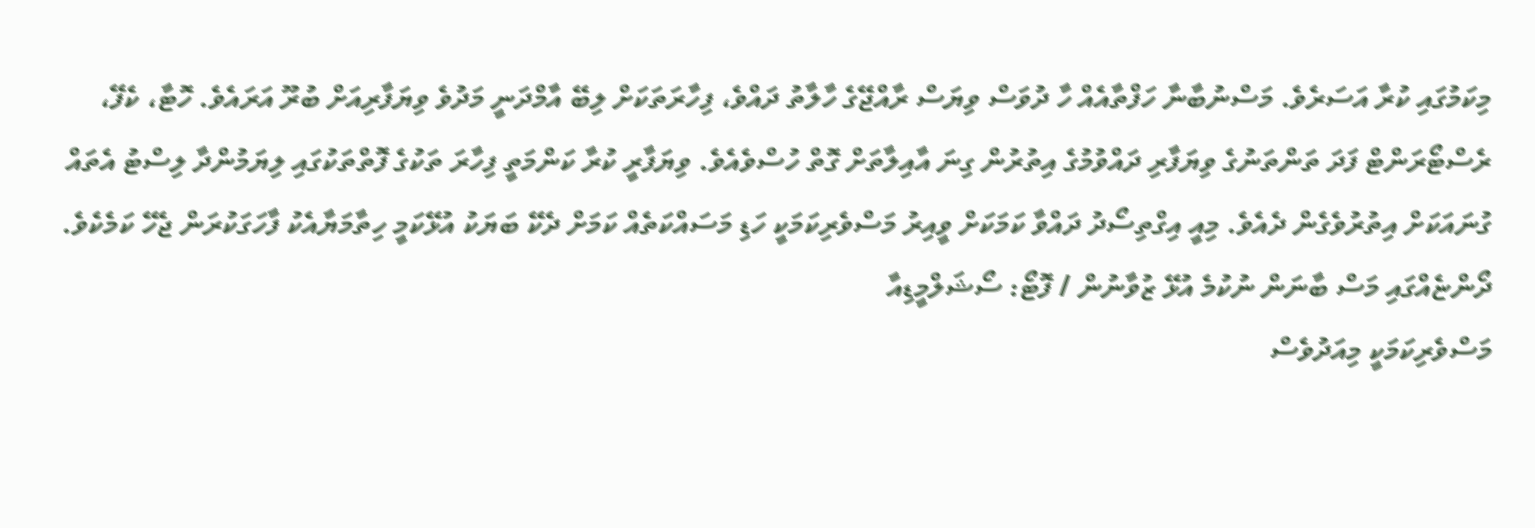މިކަމުގައި ކުރާ އަސަރެވެ. މަސްނުބާނާ ހަފްތާއެއް ހާ ދުވަސް ވިޔަސް ރާއްޖޭގެ ހާލާތު ދައްވެ، ފިހާރަތަކަށް ލިބޭ އާމްދަނީ މަދުވެ ވިޔަފާރިއަށް ބުރޫ އަރައެވެ. ހޮޓާ، ކެފޭ، ރެސްޓޯރަންޓް ފަދަ ތަންތަނުގެ ވިޔަފާރި ދައްވުމުގެ އިތުރުން ގިނަ އާއިލާތަށް ގޮތް ހުސްވެއެވެ. ވިޔަފާރީ ކުރާ ކަންމަތީ ފިހާރަ ތަކުގެ ފޮތްތަކުގައި ލިޔަމުންދާ ލިސްޓު އެތައް ގުނައަކަށް އިތުރުވެގެން ދެއެވެ. މިއީ އިގްތިސޯދު ދައްވާ ކަމަކަށް ވީއިރު މަސްވެރިކަމަކީ ހަޑި މަސައްކަތެއް ކަމަށް ދެކޭ ބަޔަކު އުޅޭކަމީ ހިތާމަޔާއެކު ފާހަގަކުރަން ޖެހޭ ކަމެކެވެ.
ދޯންޏެއްގައި މަސް ބާނަން ނުކުމެ އުޅޭ ޒުވާނުން / ފޮޓޯ: ސޯޝަލްމީޑިއާ
މަސްވެރިކަމަކީ މިއަދުވެސް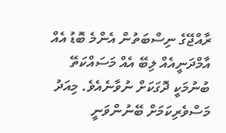ރާއްޖޭގެ ނިސްބަތުން އެންމެ ބޮޑު އެއް އާމްދަނީއެއް ލިބޭ އެއް މަސައްކަތޭ ބުނުމަކީ ދޮގަކަށް ނުވާނެއެވެ. މިއަދު މަސްވެރިކަމަށް ބޭނުންވަނީ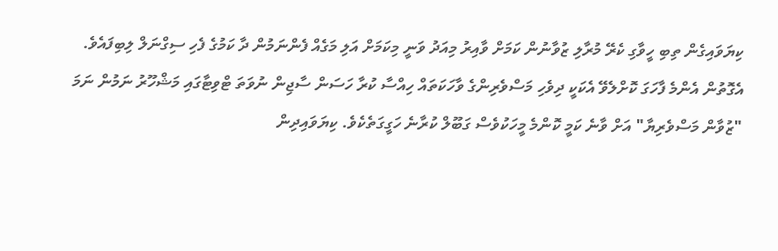ކިޔަވައިގެން ތިބި ހީވާގި ކެރޭ މުރާލި ޒުވާނުން ކަމަށް ވާއިރު މިއަދު ވަނީ މިކަމަށް އަލި މަގެއް ފެންނަމުން ދާ ކަމުގެ ފެހި ސިގްނަލް ލިބިފައެވެ.
އެގޮތުން އެންމެ ފާހަގަ ކޮށްލެވޭ އެކަކީ ދިވެހި މަސްވެރިންގެ ވާހަކަތައް ހިއްސާ ކުރާ ހަސަން ސާޖިން ނުވަތަ ޓްވިޓާގައި މަޝްހޫރު ނަމުން ނަމަ "ޒުވާން މަސްވެރިޔާ" އަށް ވާނެ ކަމީ ކޮންމެ މީހަކުވެސް ގަބޫލް ކުރާނެ ހަގީގަތެކެވެ. ކިޔަވައިދިން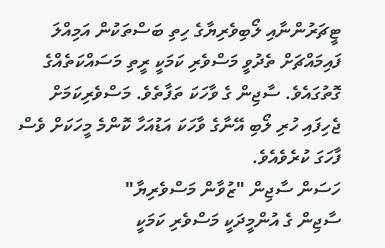ޓީޗަރުންނާއި ލޯބިވެރިޔާގެ ހިތި ބަސްތަކުން އަމިއްލަ ފައިމައްޗަށް ތެދުވީ މަސްވެރި ކަމަކީ ރީތި މަސައްކަތެއްގެ ގޮތުގައެވެ. ސާޖިން ގެ ވާހަކަ ތަފާތެވެ. މަސްވެރިކަމަށް ޖެހިފައި ހުރި ލޯބި އޭނާގެ ވާހަކަ އަޑުއަހާ ކޮންމެ މީހަކަށް ވެސް ފާހަގަ ކުރެވެއެވެ.
ހަސަން ސާޖިން "ޒުވާން މަސްވެރިޔާ"
ސާޖިން ގެ އުންމީދަކީ މަސްވެރި ކަމަކީ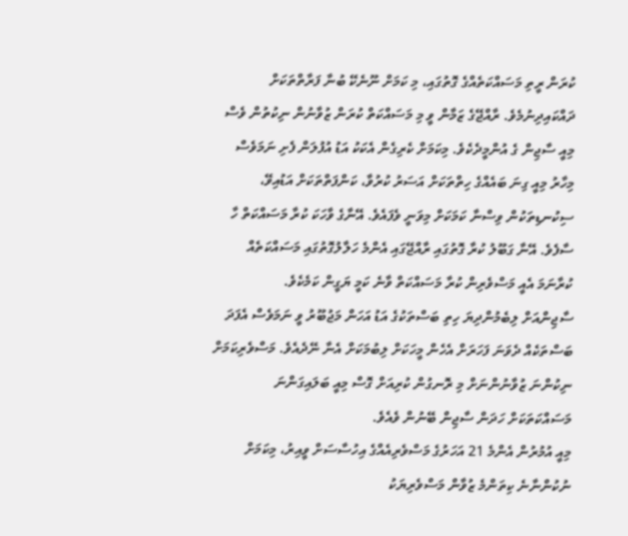ކުރަން ރީތި މަސައްކަތެއްގެ ގޮތުގައި، މި ކަމަށް ނޫނެކޭ ބުނާ ފަރާތްތަކަށް ދައްކައިދިނުމެވެ. ރާއްޖޭގެ ޒަމާން ވީ މި މަސައްކަތް ކުރަން ޒުވާނުން ނިކުތުން ވެސް މިއީ ސާޖިން ގެ އުންމީދެކެވެ. މިކަމަށް ކެރިގެން އެކަކު އަޑު އުފުލަން ފެށި ނަމަވެސް މިހާރު މިއީ ގިނަ ބައެއްގެ ހިތްތަކަށް އަސަރު ކުރުވާ، ކަންފަތްތަކަށް އަޑުއިވޭ، ސިކުނޑިތަކުން ވިސްނާ ކަމަކަށް މިވަނީ ވެފައެވެ. އޭނާގެ ވާހަކަ ކުރާ މަސައްކަތް ހާ ސާފެވެ. އޭނާ ގަބޫލު ކުރާ ގޮތުގައި ރާއްޖޭގައި އެންމެ ހަލާލުގޮތުގައި މަސައްކަތެއް ކުރާނަމަ އެއީ މަސްވެރިން ކުރާ މަސައްކަތް ވާނެ ކަމީ ޔަގީން ކަމެކެވެ.
ސާޖިންއަށް ލިބެމުންދިޔަ ހިތި ބަސްތަކުގެ އަޑު އަހަން މަޖުބޫރު ވީ ނަމަވެސް އެފަދަ ބަސްތަކެއް ދެވަނަ ފަހަރަށް އެހެން މީހަކަށް ލިބުމަކަށް އެނާ ނޭދެއެވެ. މަސްވެރިކަމަށް ނިކުންނަ ޒުވާނުންނަށް މި ރޮނގުން ކުރިއަށް ގޮސް މިއީ ބަލައިގަންނަ މަސައްކަތަކަށް ހަދަން ސާޖިން ބޭނުން ވެއެވެ.
މިއީ އުމުރުން އެންމެ 21 އަހަރުގެ މަސްވެރިއެއްގެ އިހުސާސަށް ވީއިރު، މިކަމަށް ނުކުންނާނެ ކިތަންމެ ޒުވާން މަސްވެރިޔަކު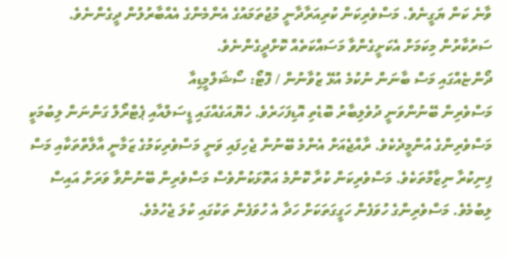ވާނެ ކަން ޔަގީނެވެ. މަސްވެރިކަން ކުރިއަރާދާނީ މުޖުތަމައުގެ އެންމެންގެ އެއްބާރުލުން ދީގެންނެވެ. ސަރުކާރުން މިކަމަށް އެކަށީގެންވާ މަސައްކަތެއް ކޮށްދީގެންނެވެ.
ދޯންޏެއްގައި މަސް ބާނަން ނުކުމެ އުޅޭ ޒުވާނުން / ފޮޓޯ: ސޯޝަލްމީޑިއާ
މަސްވެރިން ބޭނުންވަނީ ދުވެލިބާރު ބޮޑެތި އޮޑިފަހަރެވެ. ހެޔޮއަގެއްގައި ޑީސަލްއާއި ޕެޓްރޯލް ގަންނަން ލިބުމަކީ މަސްވެރިންގެ އުންމީދެކެވެ. ރާއްޖެއަށް އެންމެ ބޭނުން ޖެހިފައި ވަނީ މަސްވެރިކަމުގެ ޒަމާނީ އާލާތްތަކާއި މަސް ފިނިކުރާ ނިޒާމްތަކެވެ. މަސްވެރިކަން ކުރާ ކޮންމެ އަތޮޅަކުންވެސް މަސްވެރިން ބޭނުންވާ ވަރަށް އައިސް ލިބުމެވެ. މަސްވެރިންގެ ހުވަފެން ހަގީގަތަކަށް ހަދާ އެ ހުވަފެން ތަކުގައި ކުލަ ޖެހުމެވެ.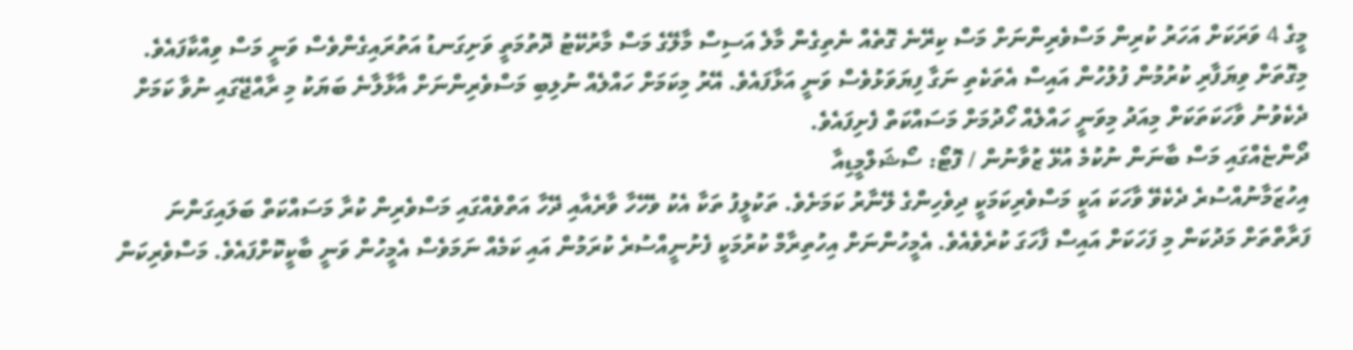މީގެ 4 ވަރަކަށް އަހަރު ކުރިން މަސްވެރިންނަށް މަސް ކިރޭނެ ގޮތެއް ނެތިގެން މާލެ އަސިސް މާލޭގެ މަސް މާރުކޭޓު ދޮތުމަތީ ވަށިގަނޑު އަތުރައިގެންވެސް ވަނީ މަސް ވިއްކާފައެވެ. މިގޮތަށް ވިޔަފާރި ކުރުމުން ފުލުހުން އައިސް އެތަކެތި ނަގާ ފިޔަވަޅުވެސް ވަނީ އަޅާފައެވެ. އޭރު މިކަމަށް ހައްލެއް ނުލިބި މަސްވެރިންނަށް އާޅާލާނެ ބަޔަކު މި ރާއްޖޭގައި ނުވާ ކަމަށް ދެކެވުނު ވާހަކަތަކަށް މިއަދު މިވަނީ ހައްލެއް ހޯދުމަށް މަސައްކަތް ފެށިފައެވެ.
ދޯންޏެއްގައި މަސް ބާނަން ނުކުމެ އުޅޭ ޒުވާނުން / ފޮޓޯ: ސޯޝަލްމީޑިއާ
އިހުޒަމާނުއްސުރެ ދެކެވޭ ވާހަކަ އަކީ މަސްވެރިކަމަކީ ދިވެހިންގެ ލޭނާރު ކަމަށެވެ. ތަކުލީފު ތަކާ އެކު ވެހޭހާ ވާރެއާއި ދޭހާ އަތްވެއްގައި މަސްވެރިން ކުރާ މަސައްކަތް ބަލައިގަންނަ ފަރާތްތަށް މަދުކަން މި ފަހަކަށް އައިސް ފާހަގަ ކުރެވެއެވެ. އެމީހުންނަށް އިހުތިރާމް ކުރުމަކީ ފެށުނީއްސުރެ ކުރަމުން އައި ކަމެއް ނަމަވެސް އެމީހުން ވަނީ ބާކީކޮށްފައެވެ. މަސްވެރިކަން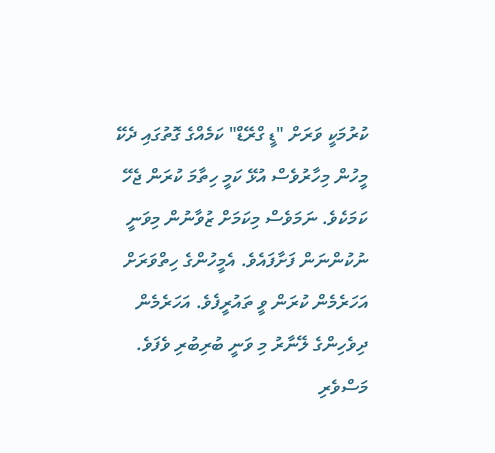ކުރުމަކީ ވަރަށް "ޑީ ގްރޭޑް" ކަމެއްގެ ގޮތުގައި ދެކޭ މީހުން މިހާރުވެސް އުޅޭ ކަމީ ހިތާމަ ކުރަން ޖެހޭ ކަމަކެވެ. ނަމަވެސް މިކަމަށް ޒުވާނުން މިވަނީ ނުކުންނަން ފަށާފައެވެ. އެމީހުންގެ ހިތްވަރަށް އަހަރެމެން ކުރަން ވީ ތައުރީފެވެ. އަހަރެމެން ދިވެހިންގެ ލޭނާރު މި ވަނީ ބުރިބުރި ވެފަވެ. މަސްވެރި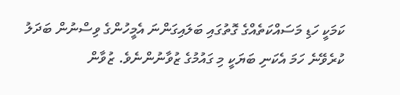ކަމަކީ ހަޑި މަސައްކަތެއްގެ ގޮތުގައި ބަލައިގަންނަ އެމީހުންގެ ވިސްނުން ބަދަލު ކުރެވޭނެ ހަމަ އެކަނި ބަޔަކީ މި ގައުމުގެ ޒުވާނުންނެވެ. ޒުވާން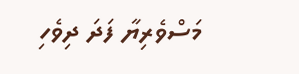މަސްވެރިޔާ ފަދަ ދިވެހި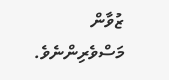ޒުވާން މަސްވެރިންނެވެ.